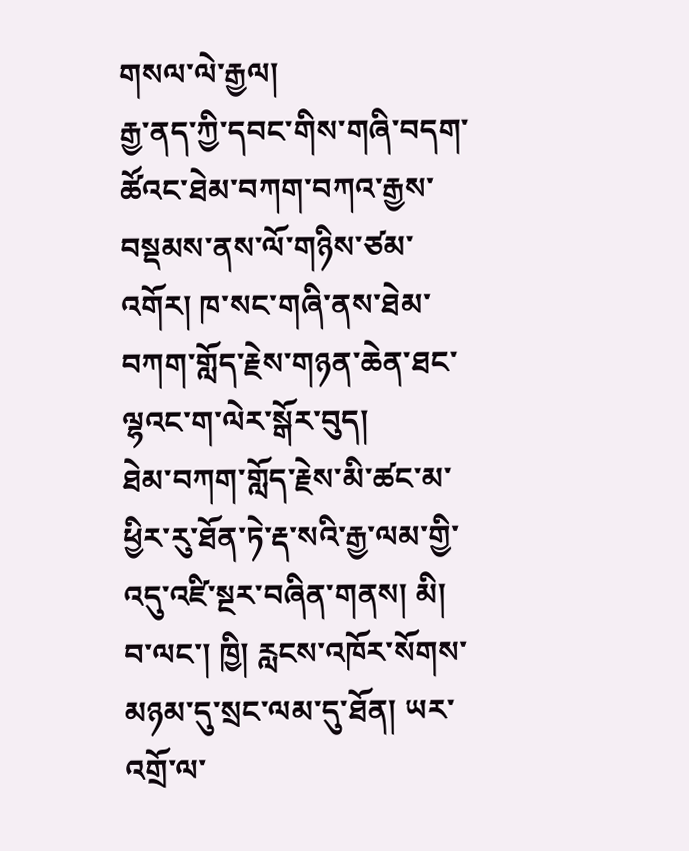གསལ་ལེ་རྒྱལ།
རྒྱ་ནད་ཀྱི་དབང་གིས་གཞི་བདག་ཚོའང་ཐེམ་བཀག་བཀའ་རྒྱས་བསྡམས་ནས་ལོ་གཉིས་ཙམ་འགོར། ཁ་སང་གཞི་ནས་ཐེམ་བཀག་གློད་རྗེས་གཉན་ཆེན་ཐང་ལྷའང་ག་ལེར་སྒོར་བུད།
ཐེམ་བཀག་གློད་རྗེས་མི་ཚང་མ་ཕྱིར་རུ་ཐོན་ཏེ་རྡ་སའི་རྒྱ་ལམ་གྱི་འདུ་འཛི་སྔར་བཞིན་གནས། མི། བ་ལང་། ཁྱི། རླངས་འཁོར་སོགས་མཉམ་དུ་སྲང་ལམ་དུ་ཐོན། ཡར་འགྲོ་ལ་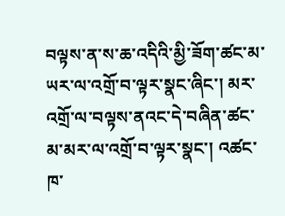བལྟས་ན་ས་ཆ་འདིའི་མྱི་ཟོག་ཚང་མ་ཡར་ལ་འགྲོ་བ་ལྟར་སྣང་ཞིང་། མར་འགྲོ་ལ་བལྟས་ནའང་དེ་བཞིན་ཚང་མ་མར་ལ་འགྲོ་བ་ལྟར་སྣང་། འཚང་ཁ་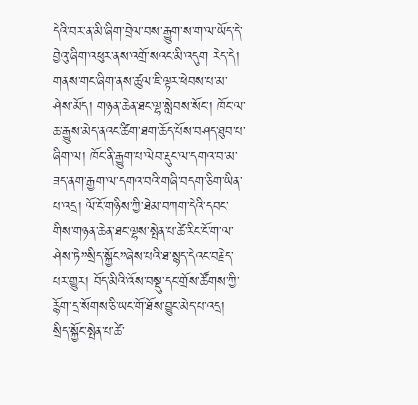དེའི་བར་ན་མི་ཞིག་བྲེལ་བས་རྒྱུག་ས་ག་ལ་ཡོད་དེ་བྱེའུ་ཞིག་འཕུར་ནས་འགྲོ་སའང་མི་འདུག རེད་དེ། གནས་གང་ཞིག་ནས་ཚུལ་ཇི་ལྟར་ཕེབས་པ་མ་ཤེས་མོད། གཉན་ཆེན་ཐང་ལྷ་སླེབས་སོང་། ཁོང་ལ་ཆ་རྒྱུས་མེད་ནའང་ཚིག་ཐག་ཆོད་པོས་བཤད་ཐུབ་པ་ཞིག་ལ། ཁོང་ནི་རྒྱུག་པ་ལེབ་རྡུང་ལ་དགའ་བ་མ་ཟད་ནག་རྒྱག་ལ་དགའ་བའི་གཞི་བདག་ཅིག་ཡིན་པ་འདྲ། ལོ་ངོ་གཉིས་ཀྱི་ཐེམ་བཀག་དེའི་དབང་གིས་གཉན་ཆེན་ཐང་ལྷས་སྤེན་པ་ཚེ་རིང་ངོ་ག་ལ་ཤེས་ཏེ”སྲིད་སྐྱོང”ཞེས་པའི་ཐ་སྙད་དེའང་བརྗེད་པར་གྱུར། བོད་མིའི་འོས་བསྡུ་དང་གྲོས་ཚོགས་ཀྱི་རྙོག་དྲ་སོགས་ཅི་ཡང་གོ་ཐོས་བྱུང་མེད་པ་འདྲ། སྲིད་སྐྱོང་སྤེན་པ་ཚེ་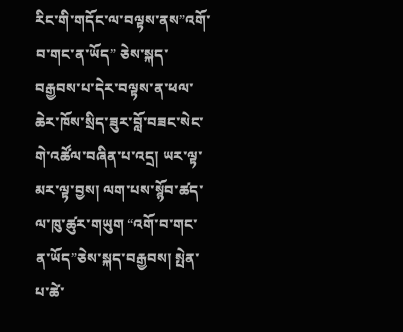རིང་གི་གདོང་ལ་བལྟས་ནས”འགོ་བ་གང་ན་ཡོད” ཅེས་སྐད་བརྒྱབས་པ་དེར་བལྟས་ན་ཕལ་ཆེར་ཁོས་སྲིད་ཟུར་བློ་བཟང་སེང་གེ་འཚོལ་བཞིན་པ་འདྲ། ཡར་ལྟ་མར་ལྟ་བྱས། ལག་པས་སྙོབ་ཚད་ལ་ཁུ་ཚུར་གཡུག “འགོ་བ་གང་ན་ཡོད”ཅེས་སྐད་བརྒྱབས། སྤེན་པ་ཚེ་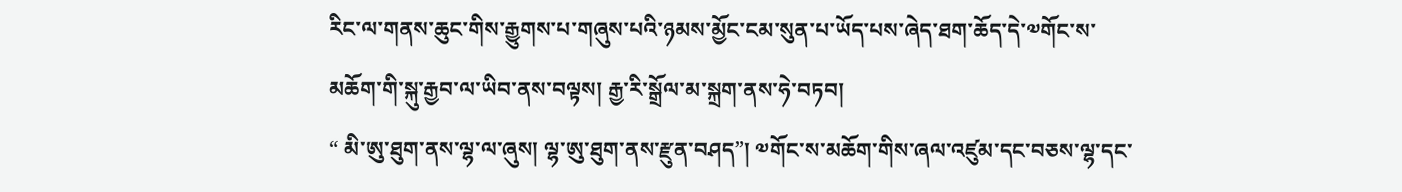རིང་ལ་གནས་ཆུང་གིས་རྒྱུགས་པ་གཞུས་པའི་ཉམས་མྱོང་ངམ་སུན་པ་ཡོད་པས་ཞེད་ཐག་ཆོད་དེ་༧གོང་ས་མཆོག་གི་སྐུ་རྒྱབ་ལ་ཡིབ་ནས་བལྟས། རྒྱ་རི་སྒྲོལ་མ་སྐྲག་ནས་ཧེ་བཏབ།
“ མི་ཨུ་ཐུག་ནས་ལྷ་ལ་ཞུས། ལྷ་ཨུ་ཐུག་ནས་རྫུན་བཤད”། ༧གོང་ས་མཆོག་གིས་ཞལ་འཛུམ་དང་བཅས་ལྷ་དང་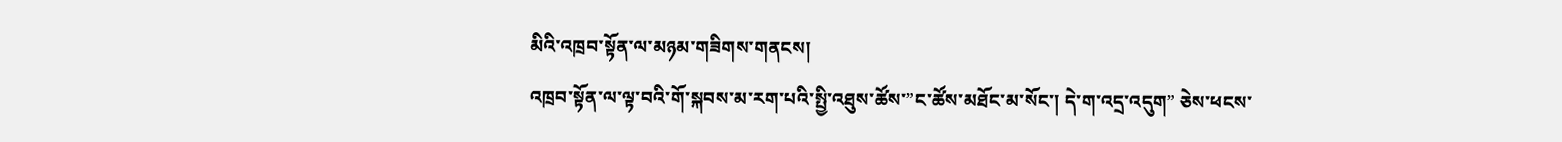མིའི་འཁྲབ་སྟོན་ལ་མཉམ་གཟིགས་གནངས།
འཁྲབ་སྟོན་ལ་ལྟ་བའི་གོ་སྐབས་མ་རག་པའི་སྤྱི་འཐུས་ཚོས་”ང་ཚོས་མཐོང་མ་སོང་། དེ་ག་འདྲ་འདུག” ཅེས་ཕངས་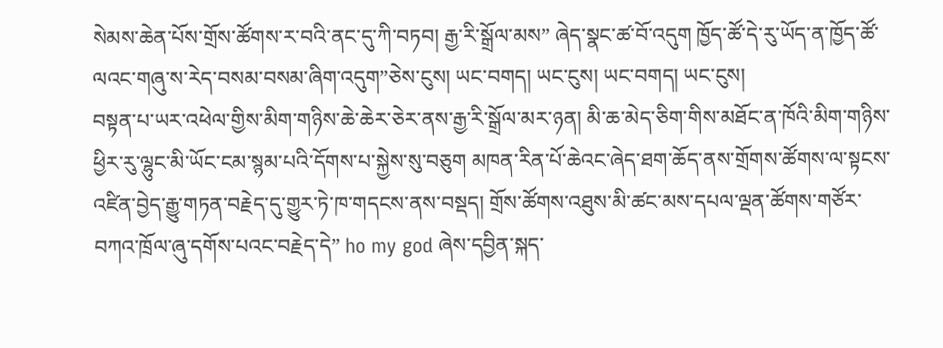སེམས་ཆེན་པོས་གྲོས་ཚོགས་ར་བའི་ནང་དུ་ཀི་བཏབ། རྒྱ་རི་སྒྲོལ་མས” ཞེད་སྣང་ཚ་བོ་འདུག ཁྱོད་ཚོ་དེ་རུ་ཡོད་ན་ཁྱོད་ཚོ་ལའང་གཞུ་ས་རེད་བསམ་བསམ་ཞིག་འདུག”ཅེས་ངུས། ཡང་བགད། ཡང་ངུས། ཡང་བགད། ཡང་ངུས།
བསྟན་པ་ཡར་འཕེལ་གྱིས་མིག་གཉིས་ཆེ་ཆེར་ཅེར་ནས་རྒྱ་རི་སྒྲོལ་མར་ཉན། མི་ཆ་མེད་ཅིག་གིས་མཐོང་ན་ཁོའི་མིག་གཉིས་ཕྱིར་རུ་ལྷུང་མི་ཡོང་ངམ་སྙམ་པའི་དོགས་པ་སྐྱེས་སུ་བཅུག མཁན་རིན་པོ་ཆེའང་ཞེད་ཐག་ཆོད་ནས་གྲོགས་ཚོགས་ལ་སྟངས་འཛིན་བྱེད་རྒྱུ་གཏན་བརྗེད་དུ་གྱུར་ཏེ་ཁ་གདངས་ནས་བསྡད། གྲོས་ཚོགས་འཐུས་མི་ཚང་མས་དཔལ་ལྡན་ཚོགས་གཙོར་བཀའ་ཁྲོལ་ཞུ་དགོས་པའང་བརྗེད་དེ” ho my god ཞེས་དབྱིན་སྐད་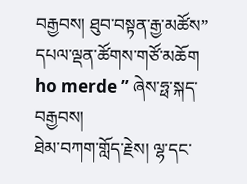བརྒྱབས། ཐུབ་བསྟན་རྒྱ་མཚོས” དཔལ་ལྡན་ཚོགས་གཙོ་མཆོག ho merde ” ཞེས་ཧྥ་སྐད་བརྒྱབས།
ཐེམ་བཀག་གློད་རྗེས། ལྷ་དང་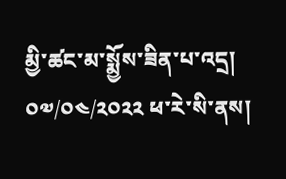མྱི་ཚང་མ་སྨྱོས་ཟིན་པ་འདྲ།
༠༧/༠༤/༢༠༢༢ ཕ་རེ་སི་ནས།